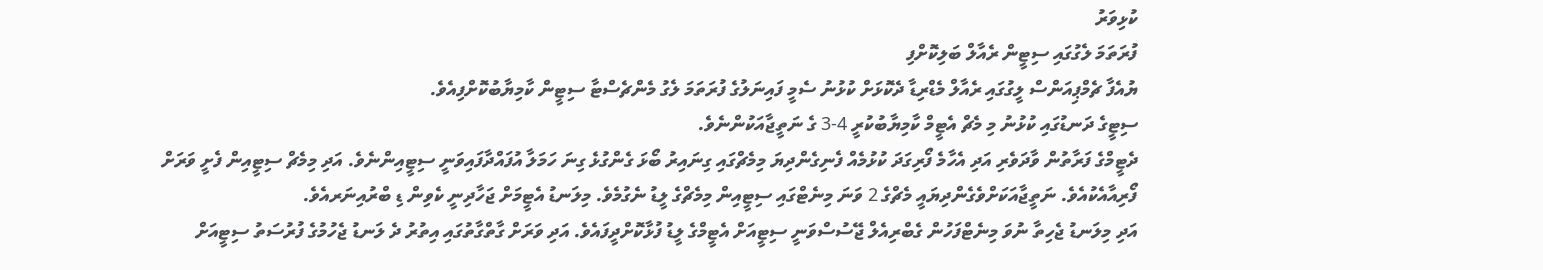ކުޅިވަރު
ފުރަތަމަ ލެގުގައި ސިޓީން ރެއާލް ބަލިކޮށްފި
ޔުއެފާ ޗެމްޕިއަންސް ލީގުގައި ރެއާލް މެޑްރިޑާ ދެކޮޅަށް ކުޅުނު ސެމީ ފައިނަލުގެ ފުރަތަމަ ލެގު މެންޗެސްޓާ ސިޓީން ކާމިޔާބުކޮށްފިއެވެ.
ސިޓީގެ ދަނޑުގައި ކުޅުނު މި މެޗް އެޓީމް ކާމިޔާބުކުރީ 4-3 ގެ ނަތީޖާއަކުންނެވެ.
ދެޓީމްގެ ފަރާތުން ވާދަވެރި އަދި އެހާމެ ފޯރިގަދަ ކުޅުމެއް ފެނިގެންދިޔަ މިމެޗްގައި ގިނައިރު ބޯޅަ ގެންގުޅެ ގިނަ ހަމަލާ އުފައްދާފައިވަނީ ސިޓީއިންނެވެ. އަދި މިމެޗް ސިޓީއިން ފެށީ ވަރަށް ފޯރިއާއެކުއެވެ. ނަތީޖާއަކަށްވެގެންދިޔައީ މެޗްގެ 2 ވަނަ މިނެޓްގައި ސިޓީއިން މިމެޗްގެ ލީޑު ނެގުމެވެ. މިލަނޑު އެޓީމަށް ޖަހާދިނީ ކެވިން ޑި ބްރުއިނަރއެވެ.
އަދި މިލަނޑު ޖެހިތާ ނުވަ މިނެޓްފަހުން ގެބްރިއެލް ޖޭސުސްވަނީ ސިޓީއަށް އެޓީމްގެ ލީޑު ފުޅާކޮށްދީފައެވެ. އަދި ވަރަށް ގާތްގާތުގައި އިތުރު ދެ ލަނޑު ޖެހުމުގެ ފުރުސަތު ސިޓީއަށް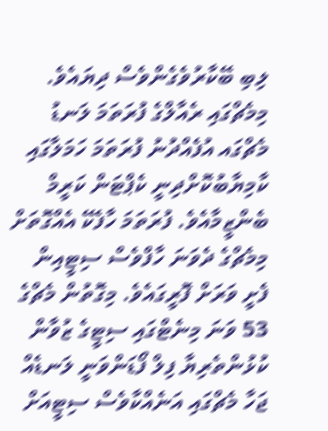ލިބި ބޭކާރުވެގެންވެސް ދިޔައެވެ.
މިމެޗްގައި ރެއާލްގެ ފުރަތަމަ ލަނޑު މެޗްގައ އުފެއްދުނު ފުރަތަމަ ހަމަލާގައި ކާމިޔާބުކޮށްދިނީ ކެޕްޓަން ކަރީމް ބެންޒީމާއެވެ. ފުރަތަމަ ހާފެކޭ އެއްގޮތަށް މިމެޗްގެ ދެވަނަ ހާފްވެސް ސިޓީއިން ފެށީ ވަރަށް ފޮރީގައެވެ. މިގޮތުން މެޗްގެ 53 ވަނަ މިނެޓްގައި ސިޓީގެ ޒުވާން ކުޅުންތެރިޔާ ފިލް ފޯޑަންވަނީ ލަނޑެއް ޖަހާ މެޗްގައި އަނެއްކާވެސް ސިޓީއަށް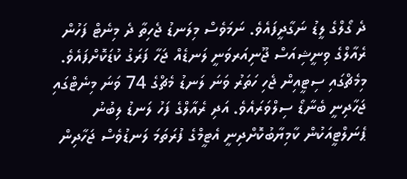ދެ ގޯލްގެ ލީޑު ނަގާދީފައެވެ. ނަމަވެސް މިލަނޑު ޖެހިތާ ދެ މިނެޓް ފަހުން ރެއާލްގެ ވިނީޝިއަސް ޖޫނިއަރވަނީ ލަނޑެއް ޖަހާ ފަރަގު ކުޑަކޮށްފައެވެ.
މިމެޗްގައި ސިޓީއިން ޖެހި ހަތަރު ވަނަ ލަނޑު މެޗްގެ 74 ވަނަ މިނެޓްގައި ޖަހާދިނީ ބެނާޑޯ ސިލްވަރައެވެ. އަދި ރެއާލްގެ ފަހު ލަނޑު ލިބުނު ޕެނަލްޓީއަކުން ކާމިޔާބުކޮށްދިނީ އެޓީމްގެ ފުރަތަމަ ލަނޑުވެސް ޖަހާދިން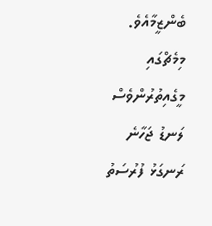ބެންޒީމާއެވެ. މިމެޗްގައި މީގެއިތުރުންވެސް ލަނޑު ޖަހާނެ ރަނގަޅު ފުރުސަތު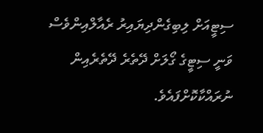ސިޓީއަށް ލިބިގެންދިޔައިރު ރެއާލްއިންވެސް ވަނީ ސިޓީގެ ގޯލަށް ދޭތެރެ ދޭތެރެއިން ނުރައްކާކޮށްފައެވެ.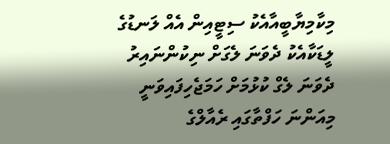މިކާމިޔާބީއާއެކު ސިޓީއިން އެއް ލަނޑުގެ ލީޑަކާއެކު ދެވަނަ ލެގަށް ނިކުންނައިރު ދެވަނަ ލެގް ކުޅުމަށް ހަމަޖެހިފައިވަނީ މިއަންނަ ހަފްތާގައި ރެއާލްގެ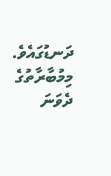ދަނޑުގައެވެ. މިމުބާރާތުގެ ދެވަނަ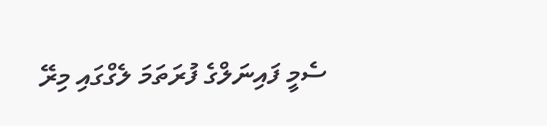ސެމީ ފައިނަލްގެ ފުރަތަމަ ލެގްގައި މިރޭ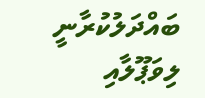ބައްދަލުކުރާނީ ލިވަޕޫލާއި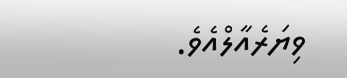ވިޔަރެއާލްއެވެ.